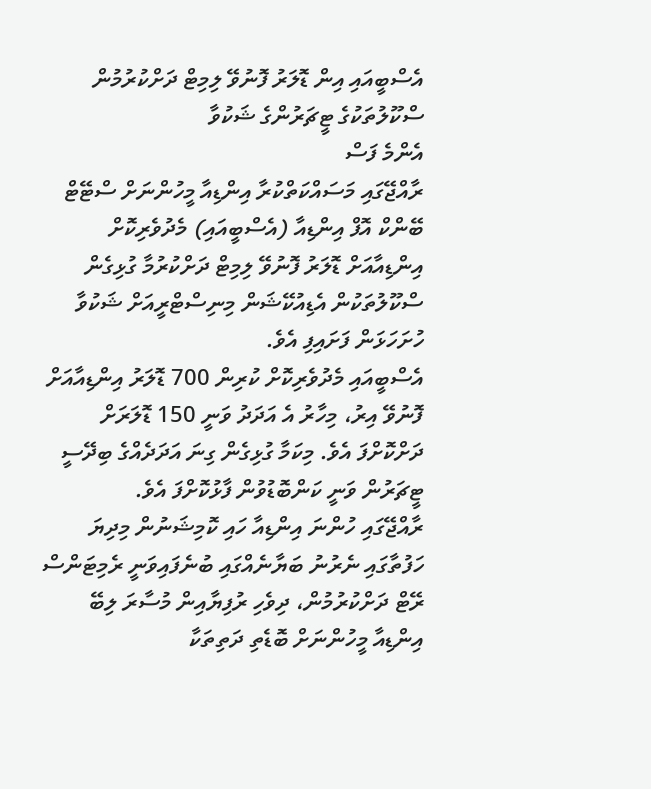އެސްބީއައި އިން ޑޮލަރު ފޮނުވޭ ލިމިޓް ދަށްކުރުމުން ސްކޫލުތަކުގެ ޓީޗަރުންގެ ޝަކުވާ
އެންމެ ފަސް
ރާއްޖޭގައި މަސައްކަތްކުރާ އިންޑިއާ މީހުންނަށް ސްޓޭޓް ބޭންކް އޮފް އިންޑިއާ (އެސްބީއައި) މެދުވެރިކޮށް އިންޑިއާއަށް ޑޮލަރު ފޮނުވޭ ލިމިޓް ދަށްކުރުމާ ގުޅިގެން ސްކޫލުތަކުން އެޑިއުކޭޝަން މިނިސްޓްރީއަށް ޝަކުވާ ހުށަހަޅަން ފަށައިފި އެވެ.
އެސްބީއައި މެދުވެރިކޮށް ކުރިން 700 ޑޮލަރު އިންޑިއާއަށް ފޮނުވޭ އިރު، މިހާރު އެ އަދަދު ވަނީ 150 ޑޮލަރަށް ދަށްކޮށްފަ އެވެ. މިކަމާ ގުޅިގެން ގިނަ އަދަދެއްގެ ބިދޭސީ ޓީޗަރުން ވަނީ ކަންބޮޑުވުން ފާޅުކޮށްފަ އެވެ.
ރާއްޖޭގައި ހުންނަ އިންޑިއާ ހައި ކޮމިޝަނުން މިދިޔަ ހަފުތާގައި ނެރުނު ބަޔާނެއްގައި ބުނެފައިވަނީ ރެމިޓަންސް ރޭޓް ދަށްކުރުމުން، ދިވެހި ރުފިޔާއިން މުސާރަ ލިބޭ އިންޑިއާ މީހުންނަށް ބޮޑެތި ދަތިތަކާ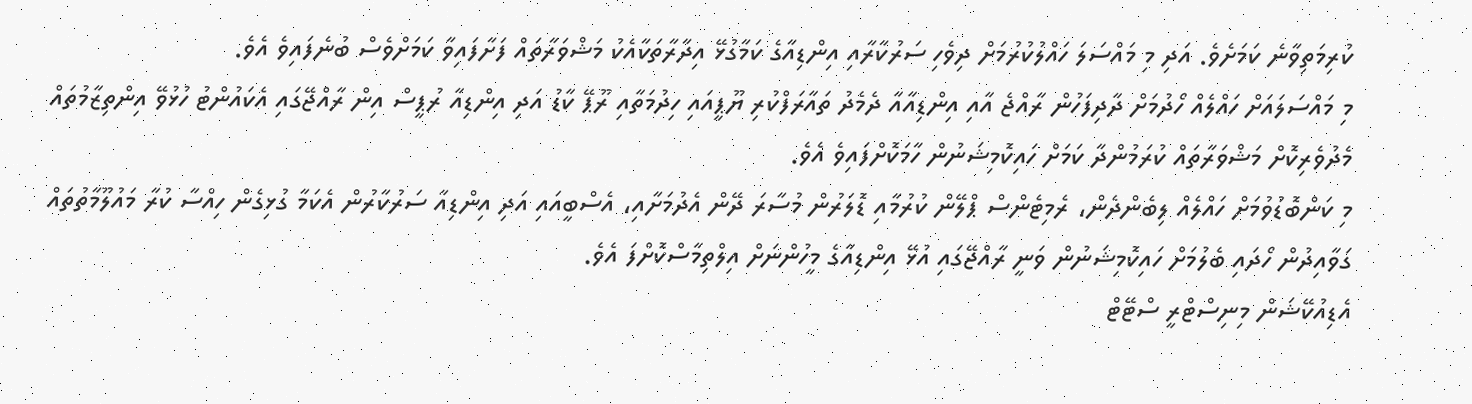ކުރިމަތިވާނެ ކަމަށެވެ. އަދި މި މައްސަލަ ހައްލުކުރުމަށް ދިވެހި ސަރުކާރާއި އިންޑިއާގެ ކަމާގުޅޭ އިދާރާތަކާއެކު މަޝްވަރާތައް ފަށާފައިވާ ކަމަށްވެސް ބުނެފައިވެ އެވެ.
މި މައްސަލައަށް ހައްލެއް ހޯދުމަށް ދާދިފަހުން ރާއްޖެ އާއި އިންޑިއާއާ ދެމެދު ތައާރަފްކުރި ޔޫޕީއައި ހިދުމަތާއި ރޫޕޭ ކާޑު އަދި އިންޑިއާ ރުޕީސް އިން ރާއްޖޭގައި އެކައުންޓު ހުޅުވޭ އިންތިޒާމުތައް މެދުވެރިކޮށް މަޝްވަރާތައް ކުރަމުންދާ ކަމަށް ހައިކޮމިޝަނުން ހާމަކޮށްފައިވެ އެވެ.
މި ކަންބޮޑުވުމަށް ހައްލެއް ލިބެންދެން، ރެމިޓެންސް ޕްލޭން ކުރުމާއި ޑޮލަރުން މުސާރަ ދޭން އެދުމަށާއި، އެސްބީއައި އަދި އިންޑިއާ ސަރުކާރުން އެކަމާ ގުޅިގެން ހިއްސާ ކުރާ މައުލޫމާތުތައް ގަވާއިދުން ހޯދައި ބެލުމަށް ހައިކޮމިޝަނުން ވަނީ ރާއްޖޭގައި އުޅޭ އިންޑިއާގެ މީހުންނަށް އިލްތިމާސްކޮށްފަ އެވެ.
އެޑިއުކޭޝަން މިނިސްޓްރީ ސްޓޭޓް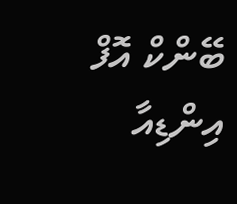ބޭންކް އޮފް އިންޑިއާ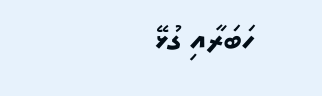ހަބަރާއި ގުޅޭ